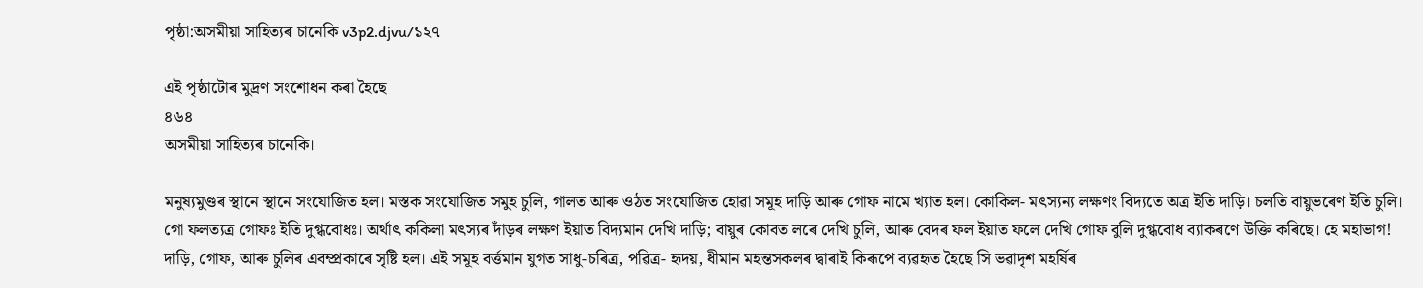পৃষ্ঠা:অসমীয়া সাহিত্যৰ চানেকি v3p2.djvu/১২৭

এই পৃষ্ঠাটোৰ মুদ্ৰণ সংশোধন কৰা হৈছে
৪৬৪
অসমীয়া সাহিত্যৰ চানেকি।

মনুষ্যমুণ্ডৰ স্থানে স্থানে সংযোজিত হল। মস্তক সংযোজিত সমুহ চুলি, গালত আৰু ওঠত সংযোজিত হোৱা সমূহ দাড়ি আৰু গোফ নামে খ্যাত হল। কোকিল- মৎস্যন্য লক্ষণং বিদ্যতে অত্ৰ ইতি দাড়ি। চলতি বায়ুভৰেণ ইতি চুলি। গো ফলত্যত্ৰ গোফঃ ইতি দুগ্ধবোধঃ। অৰ্থাৎ ককিলা মৎস্যৰ দাঁড়ৰ লক্ষণ ইয়াত বিদ্যমান দেখি দাড়ি; বায়ুৰ কোবত লৰে দেখি চুলি, আৰু বেদৰ ফল ইয়াত ফলে দেখি গোফ বুলি দুগ্ধবোধ ব্যাকৰণে উক্তি কৰিছে। হে মহাভাগ! দাড়ি, গোফ, আৰু চুলিৰ এবম্প্ৰকাৰে সৃষ্টি হল। এই সমূহ বৰ্ত্তমান যুগত সাধু-চৰিত্ৰ, পৱিত্ৰ- হৃদয়, ধীমান মহন্তসকলৰ দ্বাৰাই কিৰূপে ব্যৱহৃত হৈছে সি ভৱাদৃশ মহৰ্ষিৰ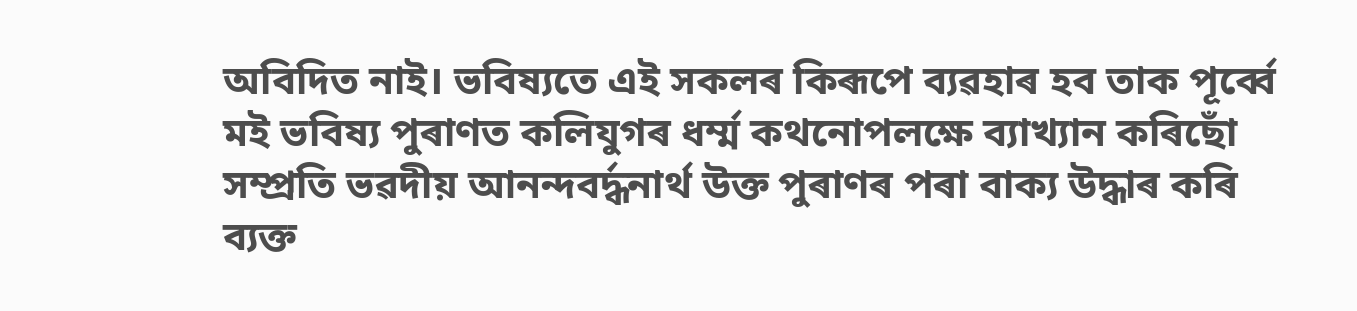অবিদিত নাই। ভবিষ্যতে এই সকলৰ কিৰূপে ব্যৱহাৰ হব তাক পূৰ্ব্বে মই ভবিষ্য পুৰাণত কলিযুগৰ ধৰ্ম্ম কথনোপলক্ষে ব্যাখ্যান কৰিছোঁ সম্প্ৰতি ভৱদীয় আনন্দবৰ্দ্ধনাৰ্থ উক্ত পুৰাণৰ পৰা বাক্য উদ্ধাৰ কৰি ব্যক্ত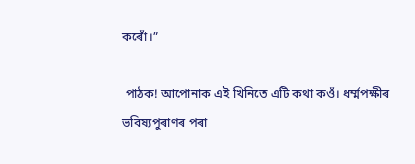কৰোঁ।”

 পাঠক! আপোনাক এই খিনিতে এটি কথা কওঁ। ধৰ্ম্মপক্ষীৰ ভবিষ্যপুৰাণৰ পৰা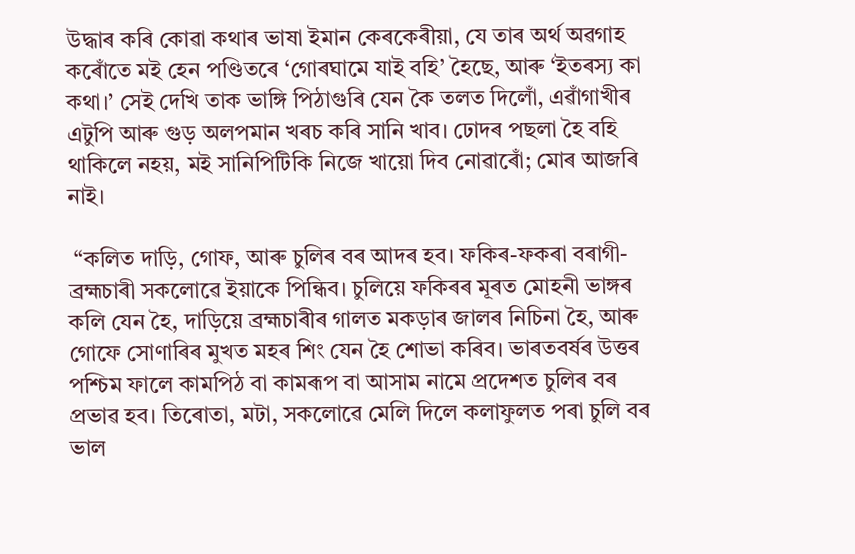উদ্ধাৰ কৰি কোৱা কথাৰ ভাষা ইমান কেৰকেৰীয়া, যে তাৰ অৰ্থ অৱগাহ কৰোঁতে মই হেন পণ্ডিতৰে ‘গোৰঘামে যাই বহি’ হৈছে, আৰু ‘ইতৰস্য কা কথা।’ সেই দেখি তাক ভাঙ্গি পিঠাগুৰি যেন কৈ তলত দিলোঁ, এৱাঁগাখীৰ এটুপি আৰু গুড় অলপমান খৰচ কৰি সানি খাব। ঢোদৰ পছলা হৈ বহি থাকিলে নহয়, মই সানিপিটিকি নিজে খায়ো দিব নোৱাৰোঁ; মোৰ আজৰি নাই।

 “কলিত দাড়ি, গোফ, আৰু চুলিৰ বৰ আদৰ হব। ফকিৰ-ফকৰা বৰাগী- ব্ৰহ্মচাৰী সকলোৱে ইয়াকে পিন্ধিব। চুলিয়ে ফকিৰৰ মূৰত মোহনী ভাঙ্গৰ কলি যেন হৈ, দাড়িয়ে ব্ৰহ্মচাৰীৰ গালত মকড়াৰ জালৰ নিচিনা হৈ, আৰু গোফে সোণাৰিৰ মুখত মহৰ শিং যেন হৈ শোভা কৰিব। ভাৰতবৰ্ষৰ উত্তৰ পশ্চিম ফালে কামপিঠ বা কামৰূপ বা আসাম নামে প্ৰদেশত চুলিৰ বৰ প্ৰভাৱ হব। তিৰোতা, মটা, সকলোৱে মেলি দিলে কলাফুলত পৰা চুলি বৰ ভাল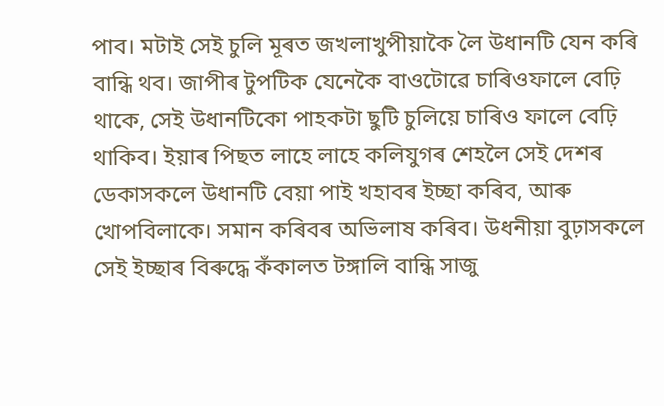পাব। মটাই সেই চুলি মূৰত জখলাখুপীয়াকৈ লৈ উধানটি যেন কৰি বান্ধি থব। জাপীৰ টুপটিক যেনেকৈ বাওটোৱে চাৰিওফালে বেঢ়ি থাকে, সেই উধানটিকো পাহকটা ছুটি চুলিয়ে চাৰিও ফালে বেঢ়ি থাকিব। ইয়াৰ পিছত লাহে লাহে কলিযুগৰ শেহলৈ সেই দেশৰ ডেকাসকলে উধানটি বেয়া পাই খহাবৰ ইচ্ছা কৰিব, আৰু খোপবিলাকে। সমান কৰিবৰ অভিলাষ কৰিব। উধনীয়া বুঢ়াসকলে সেই ইচ্ছাৰ বিৰুদ্ধে কঁকালত টঙ্গালি বান্ধি সাজু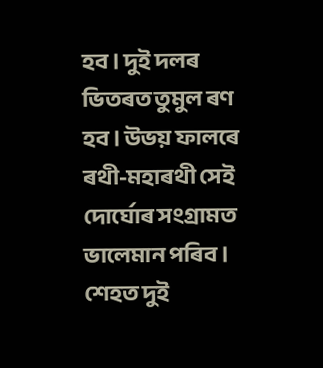হব। দুই দলৰ ভিতৰত তুমুল ৰণ হব। উভয় ফালৰে ৰথী-মহাৰথী সেই দোৰ্ঘোৰ সংগ্ৰামত ভালেমান পৰিব। শেহত দুই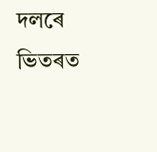দলৰে ভিতৰত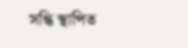সন্ধি স্থাপিত